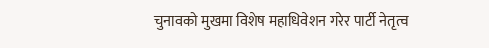चुनावको मुखमा विशेष महाधिवेशन गरेर पार्टी नेतृत्व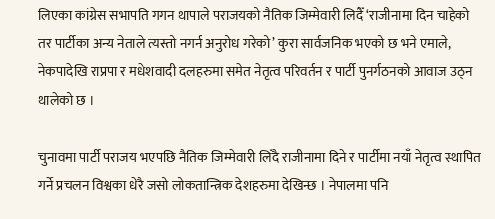लिएका कांग्रेस सभापति गगन थापाले पराजयको नैतिक जिम्मेवारी लिदैँ ‘राजीनामा दिन चाहेको तर पार्टीका अन्य नेताले त्यस्तो नगर्न अनुरोध गरेको’ कुरा सार्वजनिक भएको छ भने एमाले, नेकपादेखि राप्रपा र मधेशवादी दलहरुमा समेत नेतृत्व परिवर्तन र पार्टी पुनर्गठनको आवाज उठ्न थालेको छ ।

चुनावमा पार्टी पराजय भएपछि नैतिक जिम्मेवारी लिँदै राजीनामा दिने र पार्टीमा नयाँ नेतृत्व स्थापित गर्ने प्रचलन विश्वका धेरै जसो लोकतान्त्रिक देशहरुमा देखिन्छ । नेपालमा पनि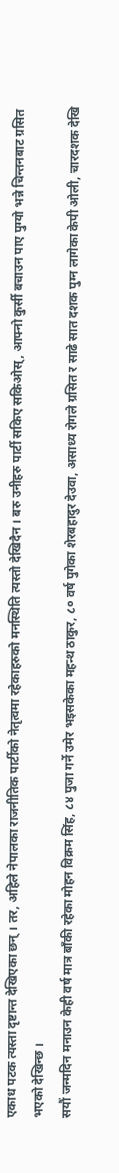एकाध पटक त्यस्ता दृष्टान्त देखिएका छन् । तर, अहिले नेपालका राजनीतिक पार्टीको नेतृत्वमा रहेकाहरुको मनस्थिति त्यस्तो देखिदैन । बरु उनीहरु पार्टी सकिए सकिओस्, आफ्नो कुर्सी बचाउन पाए पुग्यो भन्ने चिन्तनबाट ग्रसित भएको देखिन्छ ।
सयौं जन्मदिन मनाउन केही वर्ष मात्र बाँकी रहेका मोहन विक्रम सिंह, ८४ पुजा गर्ने उमेर भइसकेका महन्थ ठाकुर, ८० वर्ष पुगेका शेरबहादुर देउवा, असाध्य रोगले ग्रसित र साढे सात दशक पुग्न लागेका केपी ओली, चारदशक देखि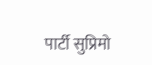पार्टी सुप्रिमो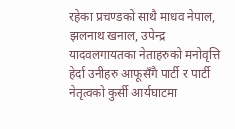रहेका प्रचण्डको साथै माधव नेपाल, झलनाथ खनाल, उपेन्द्र यादवलगायतका नेताहरुको मनोवृत्ति हेर्दा उनीहरु आफूसँगै पार्टी र पार्टी नेतृत्वको कुर्सी आर्यघाटमा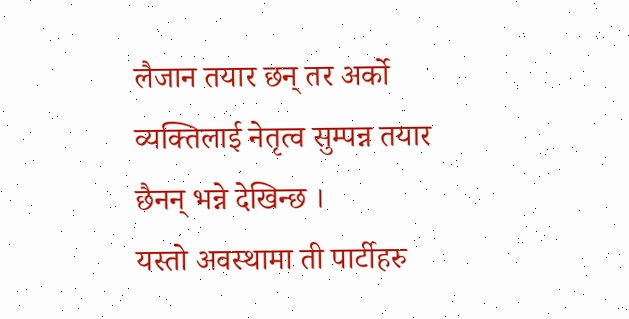लैजान तयार छन् तर अर्को व्यक्तिलाई नेतृत्व सुम्पन्न तयार छैनन् भन्ने देखिन्छ ।
यस्तो अवस्थामा ती पार्टीहरु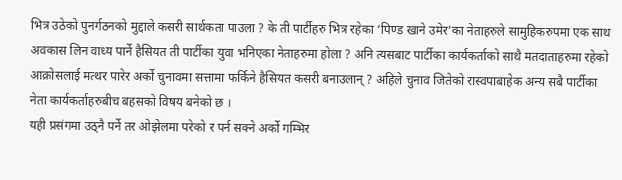भित्र उठेको पुनर्गठनको मुद्दाले कसरी सार्थकता पाउला ? के ती पार्टीहरु भित्र रहेका ‘पिण्ड खाने उमेर’का नेताहरुले सामुहिकरुपमा एक साथ अवकास लिन वाध्य पार्ने हैसियत ती पार्टीका युवा भनिएका नेताहरुमा होला ? अनि त्यसबाट पार्टीका कार्यकर्ताको साथै मतदाताहरुमा रहेको आक्रोसलाई मत्थर पारेर अर्को चुनावमा सत्तामा फर्किने हैसियत कसरी बनाउलान् ? अहिले चुनाव जितेको रास्वपाबाहेक अन्य सबै पार्टीका नेता कार्यकर्ताहरुबीच बहसको विषय बनेको छ ।
यही प्रसंगमा उठ्नै पर्ने तर ओझेलमा परेको र पर्न सक्ने अर्को गम्भिर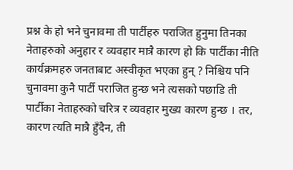प्रश्न के हो भने चुनावमा ती पार्टीहरु पराजित हुनुमा तिनका नेताहरुको अनुहार र व्यवहार मात्रै कारण हो कि पार्टीका नीति कार्यक्रमहरु जनताबाट अस्वीकृत भएका हुन् ? निश्चिय पनि चुनावमा कुनै पार्टी पराजित हुन्छ भने त्यसको पछाडि ती पार्टीका नेताहरुको चरित्र र व्यवहार मुख्य कारण हुन्छ । तर, कारण त्यति मात्रै हुँदैन, ती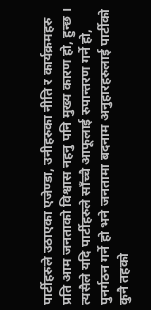पार्टीहरुले उठाएका एजेण्डा, उनीहरुका नीति र कार्यक्रमहरु प्रति आम जनताको विश्वास नहनु पनि मुख्य कारण हो, हुन्छ । त्यसैले यदि पार्टीहरुले साँच्चै आफूलाई रुपान्तरण गर्ने हो, पुनर्गठन गर्ने हो भने जनतामा बदनाम अनुहारहरुलाई पार्टीको कुनै तहको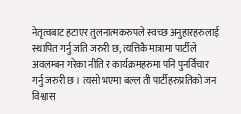नेतृत्वबाट हटाएर तुलनात्मकरुपले स्वच्छ अनुहारहरुलाई स्थापित गर्नु जति जरुरी छ, त्यत्तिकै मात्रामा पार्टीले अवलम्बन गरेका नीति र कार्यक्रमहरुमा पनि पुनर्विचार गर्नु जरुरी छ । त्यसो भएमा बल्ल ती पार्टीहरुप्रतिको जन विश्वास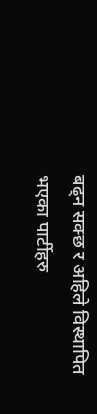बढ्न सक्छ र अहिले विस्थापित भएका पार्टीहरु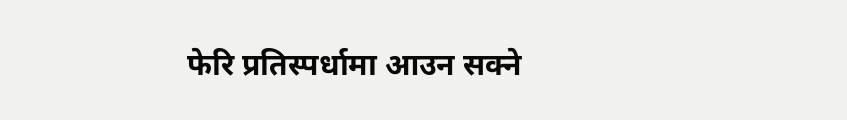फेरि प्रतिस्पर्धामा आउन सक्ने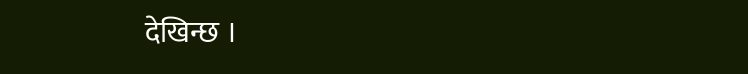देखिन्छ ।